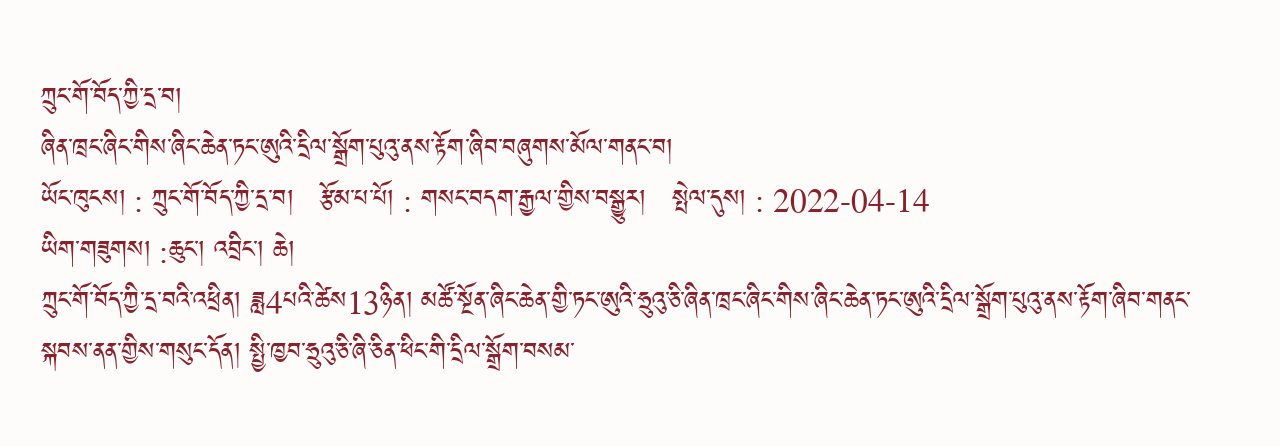ཀྲུང་གོ་བོད་ཀྱི་དྲ་བ།
ཞིན་ཁྲང་ཞིང་གིས་ཞིང་ཆེན་ཏང་ཨུའི་དྲིལ་སྒྲོག་པུའུ་ནས་རྟོག་ཞིབ་བཞུགས་མོལ་གནང་བ།
ཡོང་ཁུངས། : ཀྲུང་གོ་བོད་ཀྱི་དྲ་བ།   རྩོམ་པ་པོ། : གསང་བདག་རྒྱལ་གྱིས་བསྒྱུར།   སྤེལ་དུས། : 2022-04-14
ཡིག་གཟུགས། :ཆུང་། འབྲིང་། ཆེ།
ཀྲུང་གོ་བོད་ཀྱི་དྲ་བའི་འཕྲིན། ཟླ4པའི་ཚེས13ཉིན། མཚོ་སྔོན་ཞིང་ཆེན་གྱི་ཏང་ཨུའི་ཧྲུའུ་ཅི་ཞིན་ཁྲང་ཞིང་གིས་ཞིང་ཆེན་ཏང་ཨུའི་དྲིལ་སྒྲོག་པུའུ་ནས་རྟོག་ཞིབ་གནང་སྐབས་ནན་གྱིས་གསུང་དོན། སྤྱི་ཁྱབ་ཧྲུའུ་ཅི་ཞི་ཅིན་ཕིང་གི་དྲིལ་སྒྲོག་བསམ་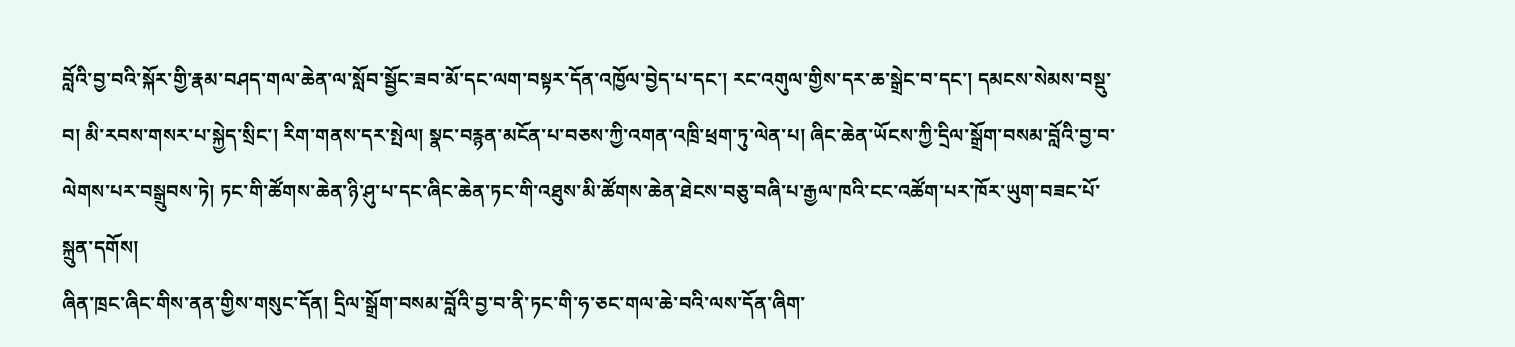བློའི་བྱ་བའི་སྐོར་གྱི་རྣམ་བཤད་གལ་ཆེན་ལ་སློབ་སྦྱོང་ཟབ་མོ་དང་ལག་བསྟར་དོན་འཁྱོལ་བྱེད་པ་དང་། རང་འགུལ་གྱིས་དར་ཆ་སྒྲེང་བ་དང་། དམངས་སེམས་བསྡུ་བ། མི་རབས་གསར་པ་སྐྱེད་སྲིང་། རིག་གནས་དར་སྤེལ། སྣང་བརྙན་མངོན་པ་བཅས་ཀྱི་འགན་འཁྲི་ཕྲག་ཏུ་ལེན་པ། ཞིང་ཆེན་ཡོངས་ཀྱི་དྲིལ་སྒྲོག་བསམ་བློའི་བྱ་བ་ལེགས་པར་བསྒྲུབས་ཏེ། ཏང་གི་ཚོགས་ཆེན་ཉི་ཤུ་པ་དང་ཞིང་ཆེན་ཏང་གི་འཐུས་མི་ཚོགས་ཆེན་ཐེངས་བཅུ་བཞི་པ་རྒྱལ་ཁའི་ངང་འཚོག་པར་ཁོར་ཡུག་བཟང་པོ་སྐྲུན་དགོས།
ཞིན་ཁྲང་ཞིང་གིས་ནན་གྱིས་གསུང་དོན། དྲིལ་སྒྲོག་བསམ་བློའི་བྱ་བ་ནི་ཏང་གི་ཧ་ཅང་གལ་ཆེ་བའི་ལས་དོན་ཞིག་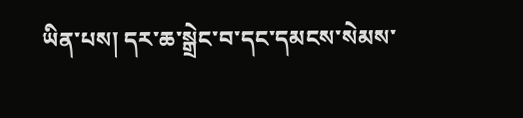ཡིན་པས། དར་ཆ་སྒྲེང་བ་དང་དམངས་སེམས་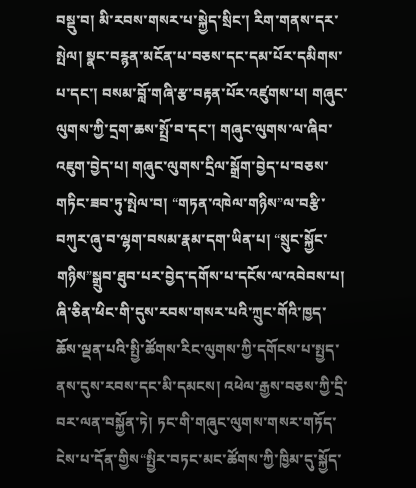བསྡུ་བ། མི་རབས་གསར་པ་སྐྱེད་སྲིང་། རིག་གནས་དར་སྤེལ། སྣང་བརྙན་མངོན་པ་བཅས་དང་དམ་པོར་དམིགས་པ་དང་། བསམ་བློ་གཞི་རྩ་བརྟན་པོར་འཛུགས་པ། གཞུང་ལུགས་ཀྱི་དྲག་ཆས་སྤྲོ་བ་དང་། གཞུང་ལུགས་ལ་ཞིབ་འཇུག་བྱེད་པ། གཞུང་ལུགས་དྲིལ་སྒྲོག་བྱེད་པ་བཅས་གཏིང་ཟབ་ཏུ་སྤེལ་བ། “གཏན་འཁེལ་གཉིས”ལ་བརྩི་བཀུར་ཞུ་བ་ལྷག་བསམ་རྣམ་དག་ཡིན་པ། “སྲུང་སྐྱོང་གཉིས”སྒྲུབ་ཐུབ་པར་བྱེད་དགོས་པ་དངོས་ལ་འབེབས་པ། ཞི་ཅིན་ཕིང་གི་དུས་རབས་གསར་པའི་ཀྲུང་གོའི་ཁྱད་ཆོས་ལྡན་པའི་སྤྱི་ཚོགས་རིང་ལུགས་ཀྱི་དགོངས་པ་སྤྱད་ནས་དུས་རབས་དང་མི་དམངས། འཕེལ་རྒྱས་བཅས་ཀྱི་དྲི་བར་ལན་བསྐྱོན་ཏེ། ཏང་གི་གཞུང་ལུགས་གསར་གཏོད་ངེས་པ་དོན་གྱིས“སྤྱིར་བཏང་མང་ཚོགས་ཀྱི་ཁྱིམ་དུ་སྐྱོད་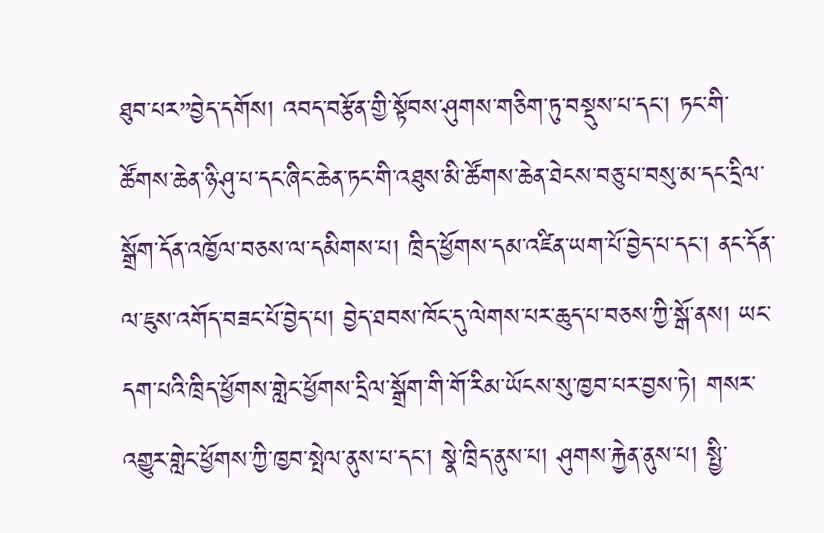ཐུབ་པར”བྱེད་དགོས། འབད་བརྩོན་གྱི་སྟོབས་ཤུགས་གཅིག་ཏུ་བསྡུས་པ་དང་། ཏང་གི་ཚོགས་ཆེན་ཉི་ཤུ་པ་དང་ཞིང་ཆེན་ཏང་གི་འཐུས་མི་ཚོགས་ཆེན་ཐེངས་བཅུ་པ་བསུ་མ་དང་དྲིལ་སྒྲོག་དོན་འཁྱོལ་བཅས་ལ་དམིགས་པ། ཁྲིད་ཕྱོགས་དམ་འཛིན་ཡག་པོ་བྱེད་པ་དང་། ནང་དོན་ལ་ཇུས་འགོད་བཟང་པོ་བྱེད་པ། བྱེད་ཐབས་ཁོང་དུ་ལེགས་པར་ཆུད་པ་བཅས་ཀྱི་སྒོ་ནས། ཡང་དག་པའི་ཁྲིད་ཕྱོགས་གླེང་ཕྱོགས་དྲིལ་སྒྲོག་གི་གོ་རིམ་ཡོངས་སུ་ཁྱབ་པར་བྱས་ཏེ། གསར་འགྱུར་གླེང་ཕྱོགས་ཀྱི་ཁྱབ་སྤེལ་ནུས་པ་དང་། སྣེ་ཁྲིད་ནུས་པ། ཤུགས་རྐྱེན་ནུས་པ། སྤྱི་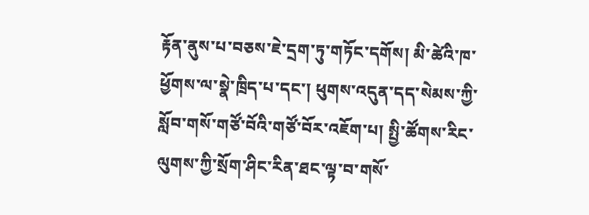རྟོན་ནུས་པ་བཅས་ཇེ་དྲག་ཏུ་གཏོང་དགོས། མི་ཚེའི་ཁ་ཕྱོགས་ལ་སྣེ་ཁྲིད་པ་དང་། ཕུགས་འདུན་དད་སེམས་ཀྱི་སློབ་གསོ་གཙོ་བོའི་གཙོ་བོར་འཇོག་པ། སྤྱི་ཚོགས་རིང་ལུགས་ཀྱི་སྲོག་ཤིང་རིན་ཐང་ལྟ་བ་གསོ་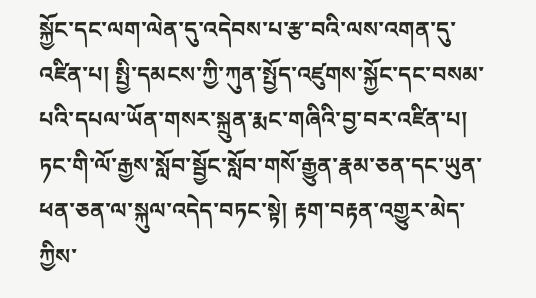སྐྱོང་དང་ལག་ལེན་དུ་འདེབས་པ་རྩ་བའི་ལས་འགན་དུ་འཛིན་པ། སྤྱི་དམངས་ཀྱི་ཀུན་སྤྱོད་འཛུགས་སྐྱོང་དང་བསམ་པའི་དཔལ་ཡོན་གསར་སྐྲུན་རྨང་གཞིའི་བྱ་བར་འཛིན་པ། ཏང་གི་ལོ་རྒྱས་སློབ་སྦྱོང་སློབ་གསོ་རྒྱུན་རྣམ་ཅན་དང་ཡུན་ཕན་ཅན་ལ་སྐུལ་འདེད་བཏང་སྟེ། རྟག་བརྟན་འགྱུར་མེད་ཀྱིས་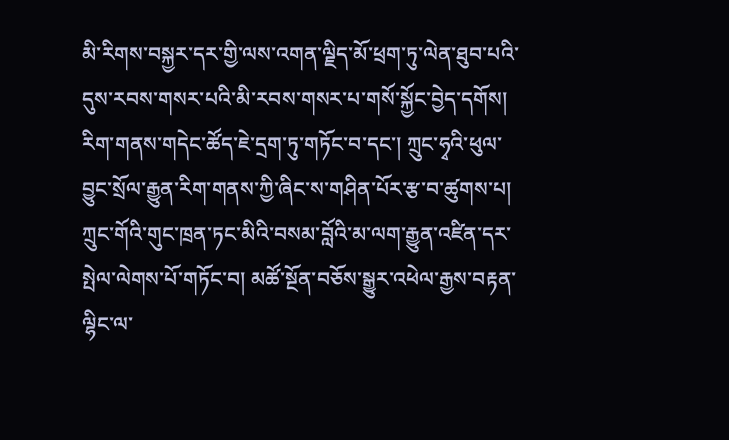མི་རིགས་བསྐྱར་དར་གྱི་ལས་འགན་ལྗིད་མོ་ཕྲག་ཏུ་ལེན་ཐུབ་པའི་དུས་རབས་གསར་པའི་མི་རབས་གསར་པ་གསོ་སྐྱོང་བྱེད་དགོས། རིག་གནས་གདེང་ཚོད་ཇེ་དྲག་ཏུ་གཏོང་བ་དང་། ཀྲུང་ཧྭའི་ཕུལ་བྱུང་སྲོལ་རྒྱུན་རིག་གནས་ཀྱི་ཞིང་ས་གཤིན་པོར་རྩ་བ་ཚུགས་པ། ཀྲུང་གོའི་གུང་ཁྲན་ཏང་མིའི་བསམ་བློའི་མ་ལག་རྒྱུན་འཛིན་དར་སྤེལ་ལེགས་པོ་གཏོང་བ། མཚོ་སྔོན་བཅོས་སྒྱུར་འཕེལ་རྒྱས་བརྟན་ལྷིང་ལ་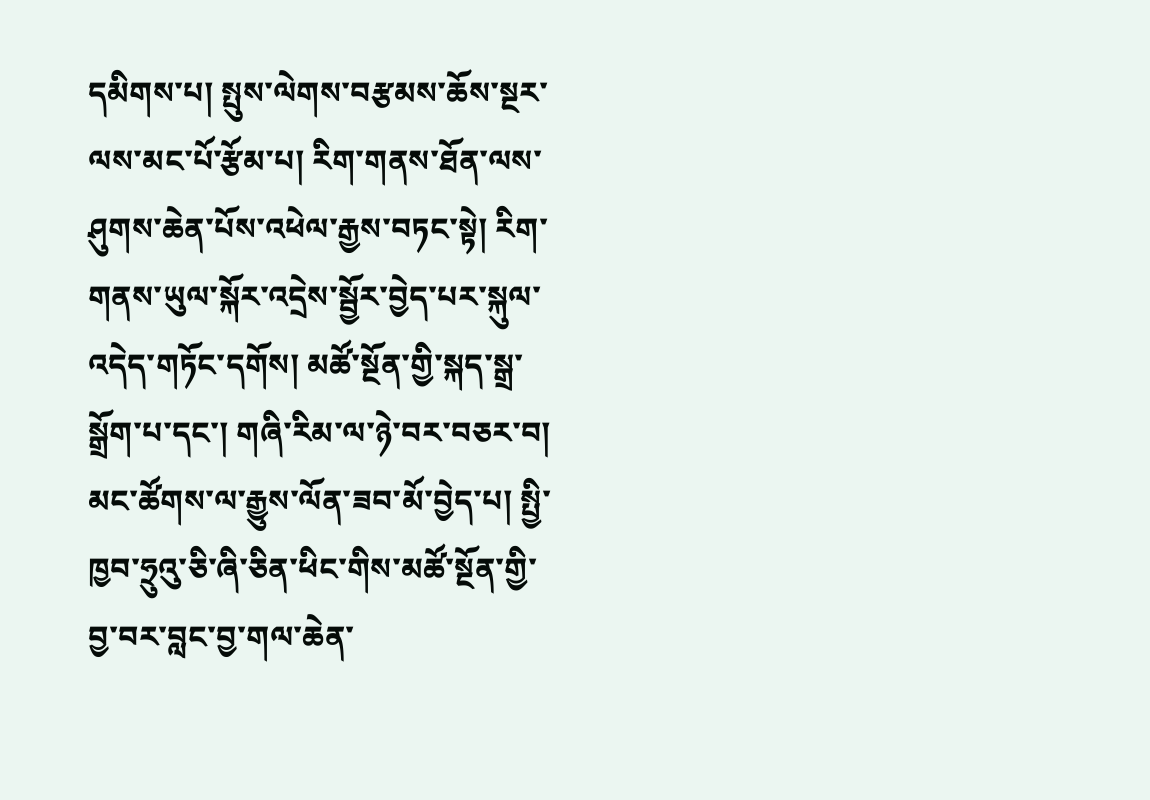དམིགས་པ། སྤུས་ལེགས་བརྩམས་ཆོས་སྔར་ལས་མང་པོ་རྩོམ་པ། རིག་གནས་ཐོན་ལས་ཤུགས་ཆེན་པོས་འཕེལ་རྒྱས་བཏང་སྟེ། རིག་གནས་ཡུལ་སྐོར་འདྲེས་སྦྱོར་བྱེད་པར་སྐུལ་འདེད་གཏོང་དགོས། མཚོ་སྔོན་གྱི་སྐད་སྒྲ་སྒྲོག་པ་དང་། གཞི་རིམ་ལ་ཉེ་བར་བཅར་བ། མང་ཚོགས་ལ་རྒྱུས་ལོན་ཟབ་མོ་བྱེད་པ། སྤྱི་ཁྱབ་ཧྲུའུ་ཅི་ཞི་ཅིན་ཕིང་གིས་མཚོ་སྔོན་གྱི་བྱ་བར་བླང་བྱ་གལ་ཆེན་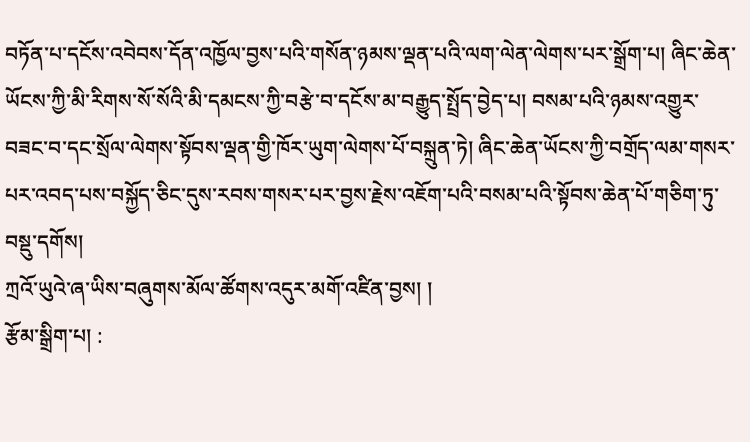བཏོན་པ་དངོས་འབེབས་དོན་འཁྱོལ་བྱས་པའི་གསོན་ཉམས་ལྡན་པའི་ལག་ལེན་ལེགས་པར་སྒྲོག་པ། ཞིང་ཆེན་ཡོངས་ཀྱི་མི་རིགས་སོ་སོའི་མི་དམངས་ཀྱི་བརྩེ་བ་དངོས་མ་བརྒྱུད་སྤྲོད་བྱེད་པ། བསམ་པའི་ཉམས་འགྱུར་བཟང་བ་དང་སྲོལ་ལེགས་སྟོབས་ལྡན་གྱི་ཁོར་ཡུག་ལེགས་པོ་བསྐྲུན་ཏེ། ཞིང་ཆེན་ཡོངས་ཀྱི་བགྲོད་ལམ་གསར་པར་འབད་པས་བསྐྱོད་ཅིང་དུས་རབས་གསར་པར་བྱས་རྗེས་འཇོག་པའི་བསམ་པའི་སྟོབས་ཆེན་པོ་གཅིག་ཏུ་བསྡུ་དགོས།
ཀྲའོ་ཡུའེ་ཞ་ཡིས་བཞུགས་མོལ་ཚོགས་འདུར་མགོ་འཛིན་བྱས། །
རྩོམ་སྒྲིག་པ། :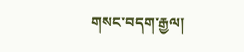གསང་བདག་རྒྱལ།